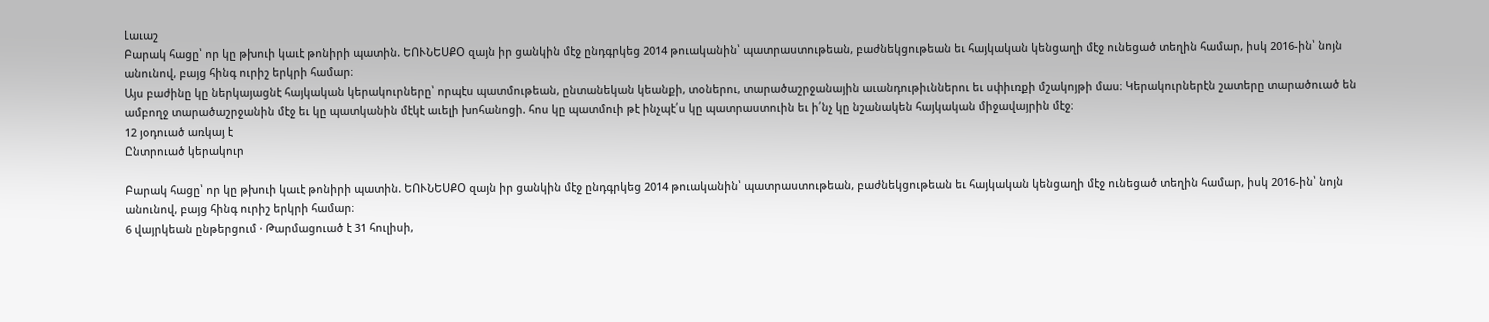Լաւաշ
Բարակ հացը՝ որ կը թխուի կաւէ թոնիրի պատին. ԵՈՒՆԵՍՔՕ զայն իր ցանկին մէջ ընդգրկեց 2014 թուականին՝ պատրաստութեան, բաժնեկցութեան եւ հայկական կենցաղի մէջ ունեցած տեղին համար, իսկ 2016-ին՝ նոյն անունով, բայց հինգ ուրիշ երկրի համար։
Այս բաժինը կը ներկայացնէ հայկական կերակուրները՝ որպէս պատմութեան, ընտանեկան կեանքի, տօներու, տարածաշրջանային աւանդութիւններու եւ սփիւռքի մշակոյթի մաս։ Կերակուրներէն շատերը տարածուած են ամբողջ տարածաշրջանին մէջ եւ կը պատկանին մէկէ աւելի խոհանոցի. հոս կը պատմուի թէ ինչպէ՛ս կը պատրաստուին եւ ի՛նչ կը նշանակեն հայկական միջավայրին մէջ։
12 յօդուած առկայ է
Ընտրուած կերակուր

Բարակ հացը՝ որ կը թխուի կաւէ թոնիրի պատին. ԵՈՒՆԵՍՔՕ զայն իր ցանկին մէջ ընդգրկեց 2014 թուականին՝ պատրաստութեան, բաժնեկցութեան եւ հայկական կենցաղի մէջ ունեցած տեղին համար, իսկ 2016-ին՝ նոյն անունով, բայց հինգ ուրիշ երկրի համար։
6 վայրկեան ընթերցում · Թարմացուած է 31 հուլիսի,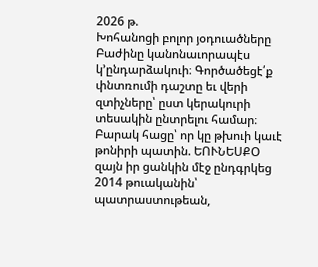2026 թ.
Խոհանոցի բոլոր յօդուածները
Բաժինը կանոնաւորապէս կ՚ընդարձակուի։ Գործածեցէ՛ք փնտռումի դաշտը եւ վերի զտիչները՝ ըստ կերակուրի տեսակին ընտրելու համար։
Բարակ հացը՝ որ կը թխուի կաւէ թոնիրի պատին. ԵՈՒՆԵՍՔՕ զայն իր ցանկին մէջ ընդգրկեց 2014 թուականին՝ պատրաստութեան,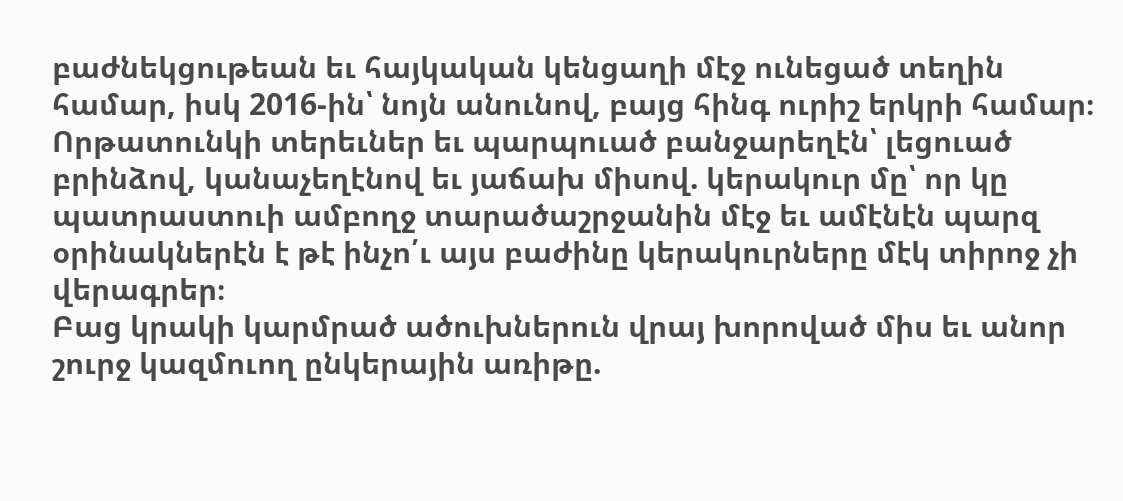բաժնեկցութեան եւ հայկական կենցաղի մէջ ունեցած տեղին համար, իսկ 2016-ին՝ նոյն անունով, բայց հինգ ուրիշ երկրի համար։
Որթատունկի տերեւներ եւ պարպուած բանջարեղէն՝ լեցուած բրինձով, կանաչեղէնով եւ յաճախ միսով. կերակուր մը՝ որ կը պատրաստուի ամբողջ տարածաշրջանին մէջ եւ ամէնէն պարզ օրինակներէն է թէ ինչո՛ւ այս բաժինը կերակուրները մէկ տիրոջ չի վերագրեր։
Բաց կրակի կարմրած ածուխներուն վրայ խորոված միս եւ անոր շուրջ կազմուող ընկերային առիթը.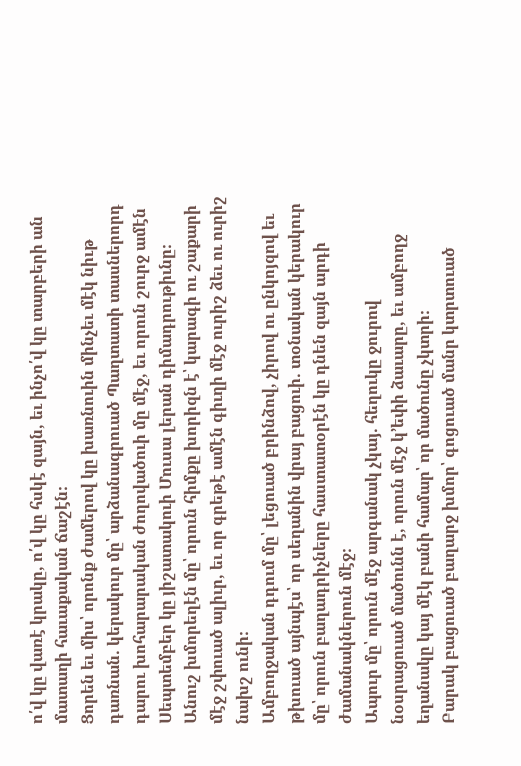ո՛վ կը վառէ կրակը, ո՛վ կը հսկէ զայն, եւ ինչո՛վ կը տարբերի ան մատաղի հաւաքական ճաշէն։
Ցորեն եւ միս՝ որոնք ժամերով կը խառնուին մինչեւ մէկ նիւթ դառնան. կերակուր մը՝ արձանագրուած Պաղտատի տասներորդ դարու խոհարարական ժողովածուի մը մէջ, եւ որուն շուրջ ամէն Սեպտեմբեր կը յիշատակուի Մուսա լերան դիմադրութիւնը։
Անուշ խմորեղէն մը՝ որուն հիմքը խորիզն է՝ կարագի ու շաքարի մէջ շփուած ալիւր, եւ որ գրեթէ ամէն գիւղի մէջ ուրիշ ձեւ ու ուրիշ նախշ ունի։
Ամբողջական դդում մը՝ լեցուած բրինձով, չիրով ու ընկոյզով եւ թխուած այնպէս՝ որ սեղանին վրայ բացուի. տօնական կերակուր մը՝ որուն բաղադրիչները հաստատօրէն կը դնեն զայն արդի ժամանակներուն մէջ։
Ապուր մը՝ որուն մէջ արգանակ չկայ. հեղուկը ջուրով նօսրացուած մածունն է, որուն մէջ կ՚եփի ձաւարը, եւ ամբողջ եղանակը կայ մէկ բանի համար՝ որ մածունը չկտրի։
Բարակ բացուած բաղարջ խմոր՝ գոցուած մանր կտրտուած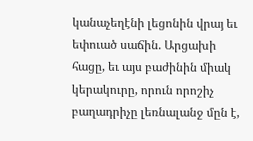կանաչեղէնի լեցոնին վրայ եւ եփուած սաճին. Արցախի հացը, եւ այս բաժինին միակ կերակուրը, որուն որոշիչ բաղադրիչը լեռնալանջ մըն է,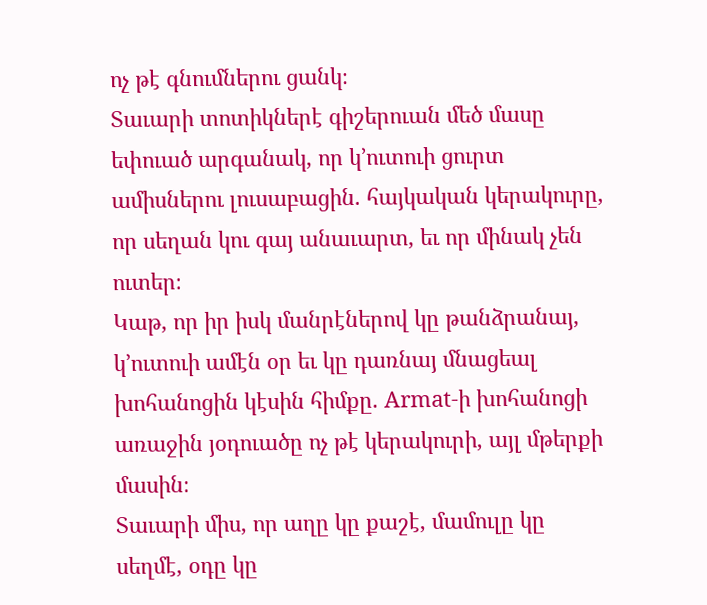ոչ թէ գնումներու ցանկ։
Տաւարի տոտիկներէ գիշերուան մեծ մասը եփուած արգանակ, որ կ՚ուտուի ցուրտ ամիսներու լուսաբացին. հայկական կերակուրը, որ սեղան կու գայ անաւարտ, եւ որ մինակ չեն ուտեր։
Կաթ, որ իր իսկ մանրէներով կը թանձրանայ, կ՚ուտուի ամէն օր եւ կը դառնայ մնացեալ խոհանոցին կէսին հիմքը. Armat-ի խոհանոցի առաջին յօդուածը ոչ թէ կերակուրի, այլ մթերքի մասին։
Տաւարի միս, որ աղը կը քաշէ, մամուլը կը սեղմէ, օդը կը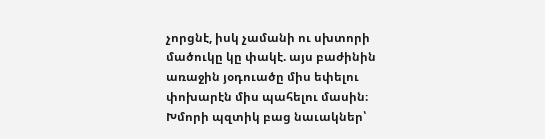չորցնէ, իսկ չամանի ու սխտորի մածուկը կը փակէ. այս բաժինին առաջին յօդուածը միս եփելու փոխարէն միս պահելու մասին։
Խմորի պզտիկ բաց նաւակներ՝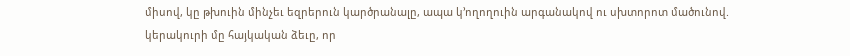միսով, կը թխուին մինչեւ եզրերուն կարծրանալը, ապա կ՚ողողուին արգանակով ու սխտորոտ մածունով. կերակուրի մը հայկական ձեւը, որ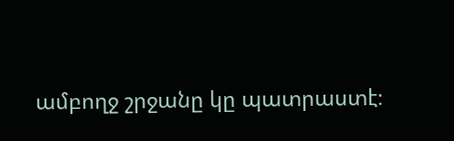ամբողջ շրջանը կը պատրաստէ։